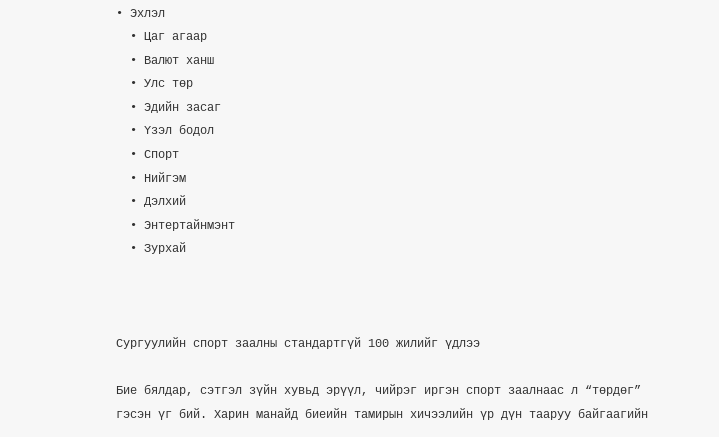• Эхлэл
  • Цаг агаар
  • Валют ханш
  • Улс төр
  • Эдийн засаг
  • Үзэл бодол
  • Спорт
  • Нийгэм
  • Дэлхий
  • Энтертайнмэнт
  • Зурхай



Сургуулийн спорт заалны стандартгүй 100 жилийг үдлээ

Бие бялдар, сэтгэл зүйн хувьд эрүүл, чийрэг иргэн спорт заалнаас л “төрдөг” гэсэн үг бий. Харин манайд биеийн тамирын хичээлийн үр дүн тааруу байгаагийн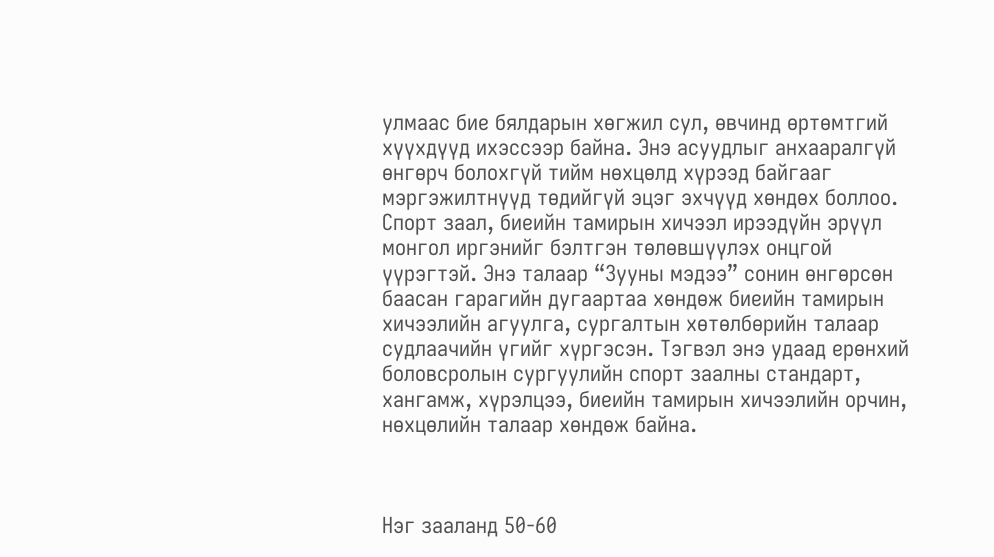улмаас бие бялдарын хөгжил сул, өвчинд өртөмтгий хүүхдүүд ихэссээр байна. Энэ асуудлыг анхааралгүй өнгөрч болохгүй тийм нөхцөлд хүрээд байгааг мэргэжилтнүүд төдийгүй эцэг эхчүүд хөндөх боллоо. Спорт заал, биеийн тамирын хичээл ирээдүйн эрүүл монгол иргэнийг бэлтгэн төлөвшүүлэх онцгой үүрэгтэй. Энэ талаар “Зууны мэдээ” сонин өнгөрсөн баасан гарагийн дугаартаа хөндөж биеийн тамирын хичээлийн агуулга, сургалтын хөтөлбөрийн талаар судлаачийн үгийг хүргэсэн. Тэгвэл энэ удаад ерөнхий боловсролын сургуулийн спорт заалны стандарт, хангамж, хүрэлцээ, биеийн тамирын хичээлийн орчин, нөхцөлийн талаар хөндөж байна.



Нэг зааланд 50-60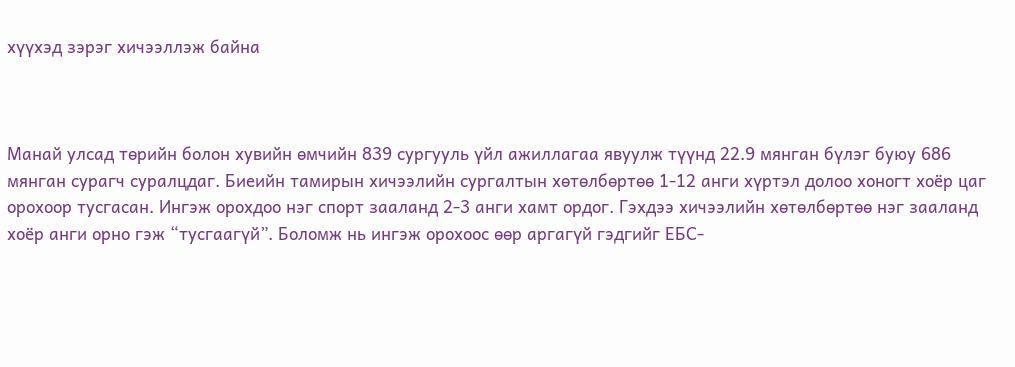хүүхэд зэрэг хичээллэж байна



Манай улсад төрийн болон хувийн өмчийн 839 сургууль үйл ажиллагаа явуулж түүнд 22.9 мянган бүлэг буюу 686 мянган сурагч суралцдаг. Биеийн тамирын хичээлийн сургалтын хөтөлбөртөө 1-12 анги хүртэл долоо хоногт хоёр цаг орохоор тусгасан. Ингэж орохдоо нэг спорт зааланд 2-3 анги хамт ордог. Гэхдээ хичээлийн хөтөлбөртөө нэг зааланд хоёр анги орно гэж “тусгаагүй”. Боломж нь ингэж орохоос өөр аргагүй гэдгийг ЕБС-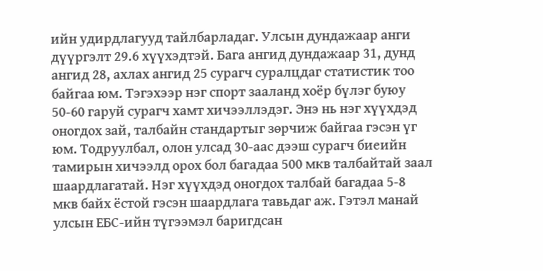ийн удирдлагууд тайлбарладаг. Улсын дундажаар анги дүүргэлт 29.6 хүүхэдтэй. Бага ангид дундажаар 31, дунд ангид 28, ахлах ангид 25 сурагч суралцдаг статистик тоо байгаа юм. Тэгэхээр нэг спорт зааланд хоёр бүлэг буюу 50-60 гаруй сурагч хамт хичээллэдэг. Энэ нь нэг хүүхдэд оногдох зай, талбайн стандартыг зөрчиж байгаа гэсэн үг юм. Тодруулбал, олон улсад 30-аас дээш сурагч биеийн тамирын хичээлд орох бол багадаа 500 мкв талбайтай заал шаардлагатай. Нэг хүүхдэд оногдох талбай багадаа 5-8 мкв байх ёстой гэсэн шаардлага тавьдаг аж. Гэтэл манай улсын ЕБС-ийн түгээмэл баригдсан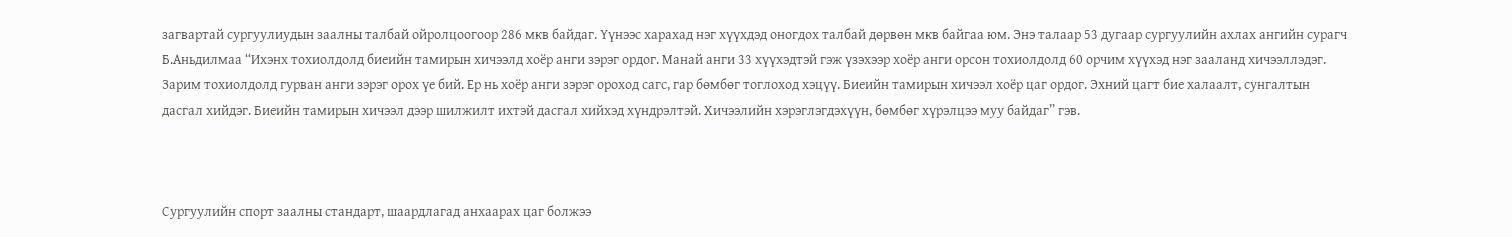загвартай сургуулиудын заалны талбай ойролцоогоор 286 мкв байдаг. Үүнээс харахад нэг хүүхдэд оногдох талбай дөрвөн мкв байгаа юм. Энэ талаар 53 дугаар сургуулийн ахлах ангийн сурагч Б.Аньдилмаа “Ихэнх тохиолдолд биеийн тамирын хичээлд хоёр анги зэрэг ордог. Манай анги 33 хүүхэдтэй гэж үзэхээр хоёр анги орсон тохиолдолд 60 орчим хүүхэд нэг зааланд хичээллэдэг. Зарим тохиолдолд гурван анги зэрэг орох үе бий. Ер нь хоёр анги зэрэг ороход сагс, гар бөмбөг тоглоход хэцүү. Биеийн тамирын хичээл хоёр цаг ордог. Эхний цагт бие халаалт, сунгалтын дасгал хийдэг. Биеийн тамирын хичээл дээр шилжилт ихтэй дасгал хийхэд хүндрэлтэй. Хичээлийн хэрэглэгдэхүүн, бөмбөг хүрэлцээ муу байдаг” гэв.



Сургуулийн спорт заалны стандарт, шаардлагад анхаарах цаг болжээ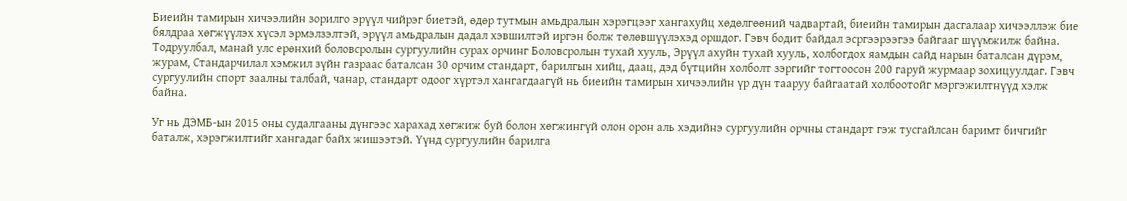Биеийн тамирын хичээлийн зорилго эрүүл чийрэг биетэй, өдөр тутмын амьдралын хэрэгцээг хангахуйц хөдөлгөөний чадвартай, биеийн тамирын дасгалаар хичээллэж бие бялдраа хөгжүүлэх хүсэл эрмэлзэлтэй, эрүүл амьдралын дадал хэвшилтэй иргэн болж төлөвшүүлэхэд оршдог. Гэвч бодит байдал эсргээрээгээ байгааг шүүмжилж байна. Тодруулбал, манай улс ерөнхий боловсролын сургуулийн сурах орчинг Боловсролын тухай хууль, Эрүүл ахуйн тухай хууль, холбогдох яамдын сайд нарын баталсан дүрэм, журам, Стандарчилал хэмжил зүйн газраас баталсан 30 орчим стандарт, барилгын хийц, даац, дэд бүтцийн холболт зэргийг тогтоосон 200 гаруй журмаар зохицуулдаг. Гэвч сургуулийн спорт заалны талбай, чанар, стандарт одоог хүртэл хангагдаагүй нь биеийн тамирын хичээлийн үр дүн тааруу байгаатай холбоотойг мэргэжилтнүүд хэлж байна.

Уг нь ДЭМБ-ын 2015 оны судалгааны дүнгээс харахад хөгжиж буй болон хөгжингүй олон орон аль хэдийнэ сургуулийн орчны стандарт гэж тусгайлсан баримт бичгийг баталж, хэрэгжилтийг хангадаг байх жишээтэй. Үүнд сургуулийн барилга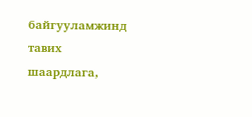байгууламжинд тавих шаардлага,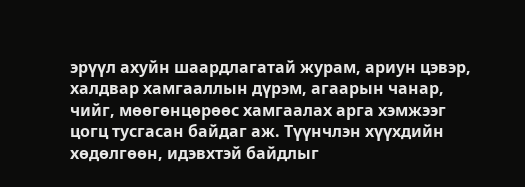эрүүл ахуйн шаардлагатай журам, ариун цэвэр, халдвар хамгааллын дүрэм, агаарын чанар, чийг, мөөгөнцөрөөс хамгаалах арга хэмжээг цогц тусгасан байдаг аж. Түүнчлэн хүүхдийн хөдөлгөөн, идэвхтэй байдлыг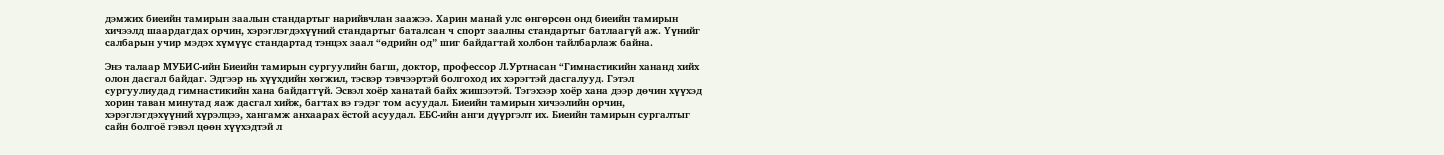дэмжих биеийн тамирын заалын стандартыг нарийвчлан заажээ. Харин манай улс өнгөрсөн онд биеийн тамирын хичээлд шаардагдах орчин, хэрэглэгдэхүүний стандартыг баталсан ч спорт заалны стандартыг батлаагүй аж. Үүнийг салбарын учир мэдэх хүмүүс стандартад тэнцэх заал “өдрийн од” шиг байдагтай холбон тайлбарлаж байна.

Энэ талаар МУБИС-ийн Биеийн тамирын сургуулийн багш, доктор, профессор Л.Уртнасан “Гимнастикийн хананд хийх олон дасгал байдаг. Эдгээр нь хүүхдийн хөгжил, тэсвэр тэвчээртэй болгоход их хэрэгтэй дасгалууд. Гэтэл сургуулиудад гимнастикийн хана байдаггүй. Эсвэл хоёр ханатай байх жишээтэй. Тэгэхээр хоёр хана дээр дөчин хүүхэд хорин таван минутад яаж дасгал хийж, багтах вэ гэдэг том асуудал. Биеийн тамирын хичээлийн орчин, хэрэглэгдэхүүний хүрэлцээ, хангамж анхаарах ёстой асуудал. ЕБС-ийн анги дүүргэлт их. Биеийн тамирын сургалтыг сайн болгоё гэвэл цөөн хүүхэдтэй л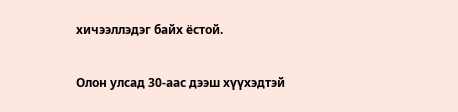хичээллэдэг байх ёстой.

Олон улсад 30-аас дээш хүүхэдтэй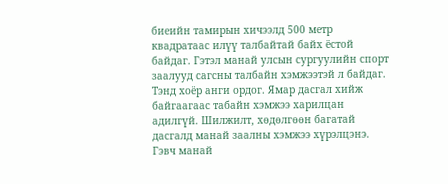биеийн тамирын хичээлд 500 метр квадратаас илүү талбайтай байх ёстой байдаг. Гэтэл манай улсын сургуулийн спорт заалууд сагсны талбайн хэмжээтэй л байдаг. Тэнд хоёр анги ордог. Ямар дасгал хийж байгаагаас табайн хэмжээ харилцан адилгүй. Шилжилт, хөдөлгөөн багатай дасгалд манай заалны хэмжээ хүрэлцэнэ. Гэвч манай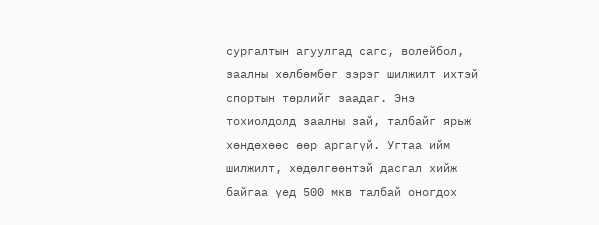сургалтын агуулгад сагс, волейбол, заалны хөлбөмбөг зэрэг шилжилт ихтэй спортын төрлийг заадаг. Энэ тохиолдолд заалны зай, талбайг ярьж хөндөхөөс өөр аргагүй. Угтаа ийм шилжилт, хөдөлгөөнтэй дасгал хийж байгаа үед 500 мкв талбай оногдох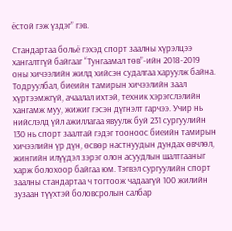ёстой гэж үздэг” гэв.

Стандартаа больё гэхэд спорт заалны хүрэлцээ хангалтгүй байгааг “Тунгаамал төв”-ийн 2018-2019 оны хичээлийн жилд хийсэн судалгаа харуулж байна. Тодруулбал, биеийн тамирын хичээлийн заал хүртээмжгүй, ачаалал ихтэй, техник хэрэгслэлийн хангамж муу, жижиг гэсэн дүгнэлт гарчээ. Учир нь нийслэлд үйл ажиллагаа явуулж буй 231 сургуулийн 130 нь спорт заалтай гэдэг тооноос биеийн тамирын хичээлийн үр дүн, өсвөр настнуудын дундах өвчлөл, жингийн илүүдэл зэрэг олон асуудлын шалтгааныг харж болохоор байгаа юм. Тэгвэл сургуулийн спорт заалны стандартаа ч тогтоож чадаагүй 100 жилийн зузаан түүхтэй боловсролын салбар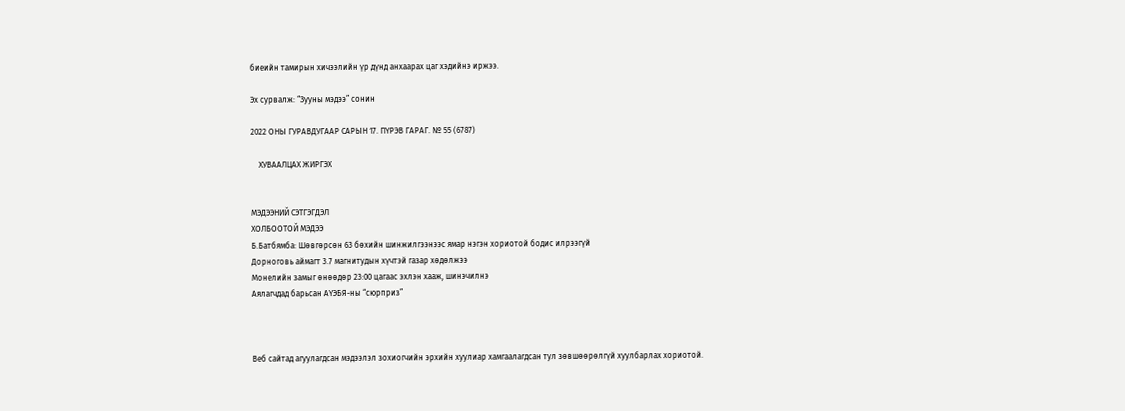биеийн тамирын хичээлийн үр дүнд анхаарах цаг хэдийнэ иржээ.

Эх сурвалж: “Зууны мэдээ” сонин

2022 ОНЫ ГУРАВДУГААР САРЫН 17. ПҮРЭВ ГАРАГ. № 55 (6787)

    ХУВААЛЦАХ ЖИРГЭХ


МЭДЭЭНИЙ СЭТГЭГДЭЛ
ХОЛБООТОЙ МЭДЭЭ
Б.Батбямба: Шөвгөрсөн 63 бөхийн шинжилгээнээс ямар нэгэн хориотой бодис илрээгүй
Дорноговь аймагт 3.7 магнитудын хүчтэй газар хөдөлжээ
Монелийн замыг өнөөдөр 23:00 цагаас эхлэн хааж, шинэчилнэ
Аялагчдад барьсан АҮЭБЯ-ны “сюрприз”



Веб сайтад агуулагдсан мэдээлэл зохиогчийн эрхийн хуулиар хамгаалагдсан тул зөвшөөрөлгүй хуулбарлах хориотой.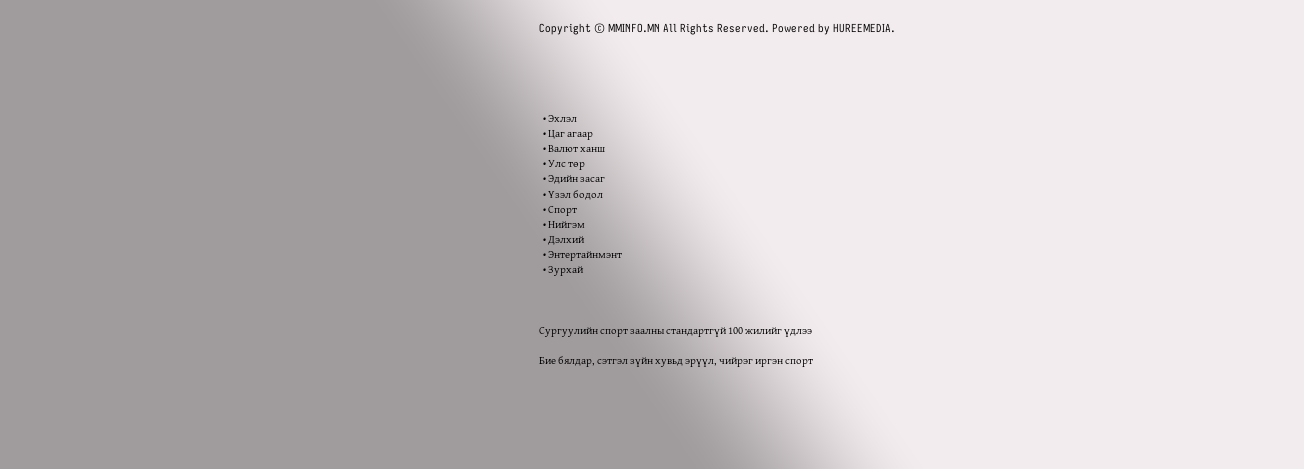Copyright © MMINFO.MN All Rights Reserved. Powered by HUREEMEDIA.





  • Эхлэл
  • Цаг агаар
  • Валют ханш
  • Улс төр
  • Эдийн засаг
  • Үзэл бодол
  • Спорт
  • Нийгэм
  • Дэлхий
  • Энтертайнмэнт
  • Зурхай



Сургуулийн спорт заалны стандартгүй 100 жилийг үдлээ

Бие бялдар, сэтгэл зүйн хувьд эрүүл, чийрэг иргэн спорт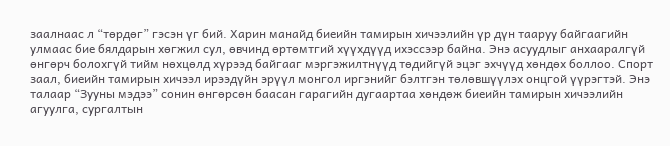заалнаас л “төрдөг” гэсэн үг бий. Харин манайд биеийн тамирын хичээлийн үр дүн тааруу байгаагийн улмаас бие бялдарын хөгжил сул, өвчинд өртөмтгий хүүхдүүд ихэссээр байна. Энэ асуудлыг анхааралгүй өнгөрч болохгүй тийм нөхцөлд хүрээд байгааг мэргэжилтнүүд төдийгүй эцэг эхчүүд хөндөх боллоо. Спорт заал, биеийн тамирын хичээл ирээдүйн эрүүл монгол иргэнийг бэлтгэн төлөвшүүлэх онцгой үүрэгтэй. Энэ талаар “Зууны мэдээ” сонин өнгөрсөн баасан гарагийн дугаартаа хөндөж биеийн тамирын хичээлийн агуулга, сургалтын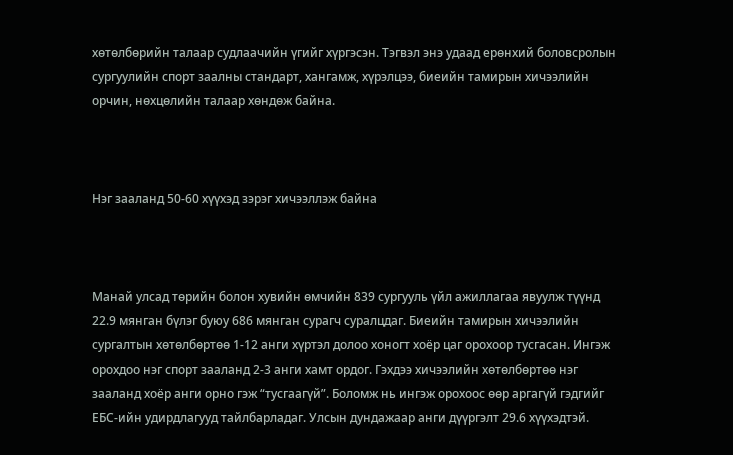хөтөлбөрийн талаар судлаачийн үгийг хүргэсэн. Тэгвэл энэ удаад ерөнхий боловсролын сургуулийн спорт заалны стандарт, хангамж, хүрэлцээ, биеийн тамирын хичээлийн орчин, нөхцөлийн талаар хөндөж байна.



Нэг зааланд 50-60 хүүхэд зэрэг хичээллэж байна



Манай улсад төрийн болон хувийн өмчийн 839 сургууль үйл ажиллагаа явуулж түүнд 22.9 мянган бүлэг буюу 686 мянган сурагч суралцдаг. Биеийн тамирын хичээлийн сургалтын хөтөлбөртөө 1-12 анги хүртэл долоо хоногт хоёр цаг орохоор тусгасан. Ингэж орохдоо нэг спорт зааланд 2-3 анги хамт ордог. Гэхдээ хичээлийн хөтөлбөртөө нэг зааланд хоёр анги орно гэж “тусгаагүй”. Боломж нь ингэж орохоос өөр аргагүй гэдгийг ЕБС-ийн удирдлагууд тайлбарладаг. Улсын дундажаар анги дүүргэлт 29.6 хүүхэдтэй.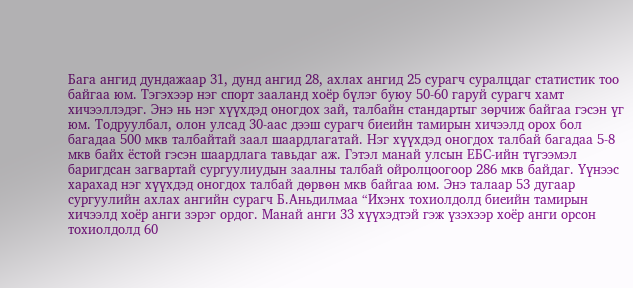Бага ангид дундажаар 31, дунд ангид 28, ахлах ангид 25 сурагч суралцдаг статистик тоо байгаа юм. Тэгэхээр нэг спорт зааланд хоёр бүлэг буюу 50-60 гаруй сурагч хамт хичээллэдэг. Энэ нь нэг хүүхдэд оногдох зай, талбайн стандартыг зөрчиж байгаа гэсэн үг юм. Тодруулбал, олон улсад 30-аас дээш сурагч биеийн тамирын хичээлд орох бол багадаа 500 мкв талбайтай заал шаардлагатай. Нэг хүүхдэд оногдох талбай багадаа 5-8 мкв байх ёстой гэсэн шаардлага тавьдаг аж. Гэтэл манай улсын ЕБС-ийн түгээмэл баригдсан загвартай сургуулиудын заалны талбай ойролцоогоор 286 мкв байдаг. Үүнээс харахад нэг хүүхдэд оногдох талбай дөрвөн мкв байгаа юм. Энэ талаар 53 дугаар сургуулийн ахлах ангийн сурагч Б.Аньдилмаа “Ихэнх тохиолдолд биеийн тамирын хичээлд хоёр анги зэрэг ордог. Манай анги 33 хүүхэдтэй гэж үзэхээр хоёр анги орсон тохиолдолд 60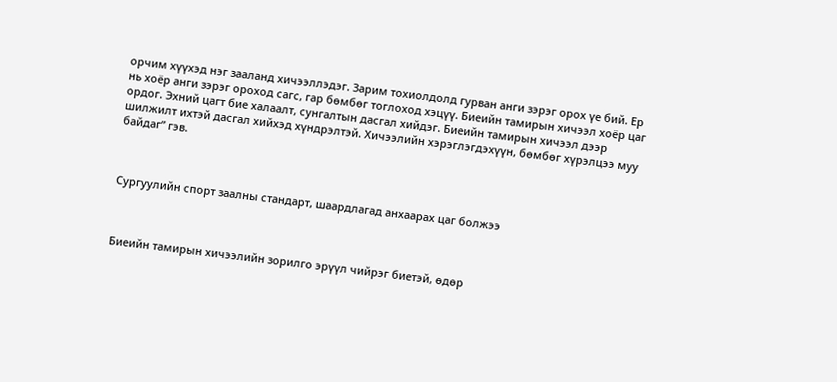орчим хүүхэд нэг зааланд хичээллэдэг. Зарим тохиолдолд гурван анги зэрэг орох үе бий. Ер нь хоёр анги зэрэг ороход сагс, гар бөмбөг тоглоход хэцүү. Биеийн тамирын хичээл хоёр цаг ордог. Эхний цагт бие халаалт, сунгалтын дасгал хийдэг. Биеийн тамирын хичээл дээр шилжилт ихтэй дасгал хийхэд хүндрэлтэй. Хичээлийн хэрэглэгдэхүүн, бөмбөг хүрэлцээ муу байдаг” гэв.



Сургуулийн спорт заалны стандарт, шаардлагад анхаарах цаг болжээ



Биеийн тамирын хичээлийн зорилго эрүүл чийрэг биетэй, өдөр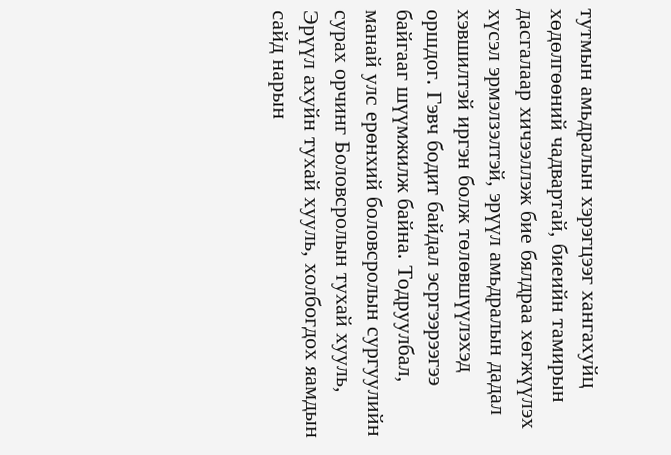тутмын амьдралын хэрэгцээг хангахуйц хөдөлгөөний чадвартай, биеийн тамирын дасгалаар хичээллэж бие бялдраа хөгжүүлэх хүсэл эрмэлзэлтэй, эрүүл амьдралын дадал хэвшилтэй иргэн болж төлөвшүүлэхэд оршдог. Гэвч бодит байдал эсргээрээгээ байгааг шүүмжилж байна. Тодруулбал, манай улс ерөнхий боловсролын сургуулийн сурах орчинг Боловсролын тухай хууль, Эрүүл ахуйн тухай хууль, холбогдох яамдын сайд нарын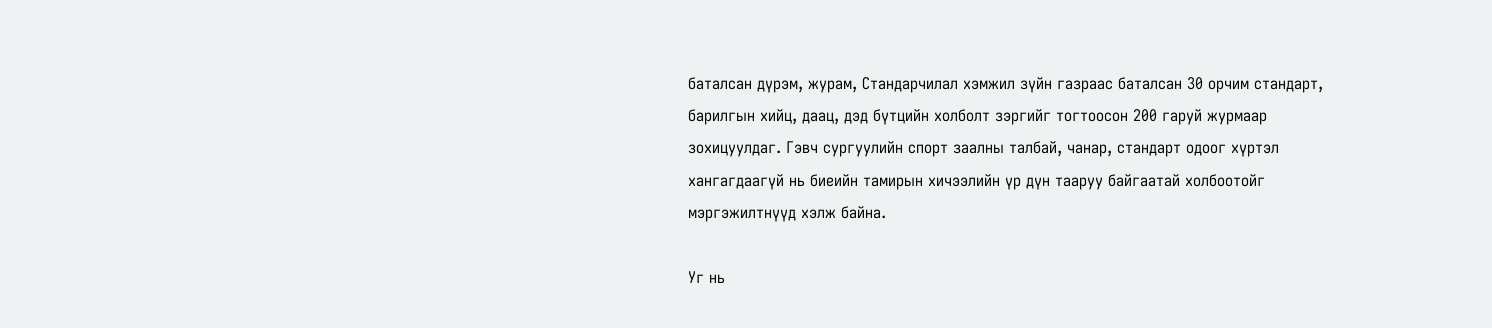баталсан дүрэм, журам, Стандарчилал хэмжил зүйн газраас баталсан 30 орчим стандарт, барилгын хийц, даац, дэд бүтцийн холболт зэргийг тогтоосон 200 гаруй журмаар зохицуулдаг. Гэвч сургуулийн спорт заалны талбай, чанар, стандарт одоог хүртэл хангагдаагүй нь биеийн тамирын хичээлийн үр дүн тааруу байгаатай холбоотойг мэргэжилтнүүд хэлж байна.

Уг нь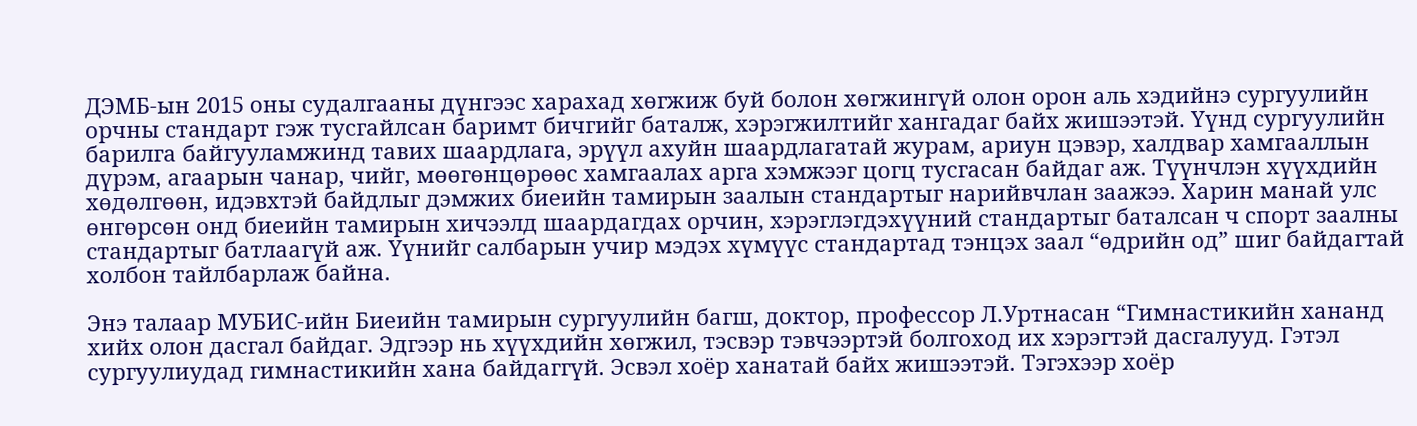ДЭМБ-ын 2015 оны судалгааны дүнгээс харахад хөгжиж буй болон хөгжингүй олон орон аль хэдийнэ сургуулийн орчны стандарт гэж тусгайлсан баримт бичгийг баталж, хэрэгжилтийг хангадаг байх жишээтэй. Үүнд сургуулийн барилга байгууламжинд тавих шаардлага, эрүүл ахуйн шаардлагатай журам, ариун цэвэр, халдвар хамгааллын дүрэм, агаарын чанар, чийг, мөөгөнцөрөөс хамгаалах арга хэмжээг цогц тусгасан байдаг аж. Түүнчлэн хүүхдийн хөдөлгөөн, идэвхтэй байдлыг дэмжих биеийн тамирын заалын стандартыг нарийвчлан заажээ. Харин манай улс өнгөрсөн онд биеийн тамирын хичээлд шаардагдах орчин, хэрэглэгдэхүүний стандартыг баталсан ч спорт заалны стандартыг батлаагүй аж. Үүнийг салбарын учир мэдэх хүмүүс стандартад тэнцэх заал “өдрийн од” шиг байдагтай холбон тайлбарлаж байна.

Энэ талаар МУБИС-ийн Биеийн тамирын сургуулийн багш, доктор, профессор Л.Уртнасан “Гимнастикийн хананд хийх олон дасгал байдаг. Эдгээр нь хүүхдийн хөгжил, тэсвэр тэвчээртэй болгоход их хэрэгтэй дасгалууд. Гэтэл сургуулиудад гимнастикийн хана байдаггүй. Эсвэл хоёр ханатай байх жишээтэй. Тэгэхээр хоёр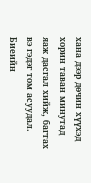хана дээр дөчин хүүхэд хорин таван минутад яаж дасгал хийж, багтах вэ гэдэг том асуудал. Биеийн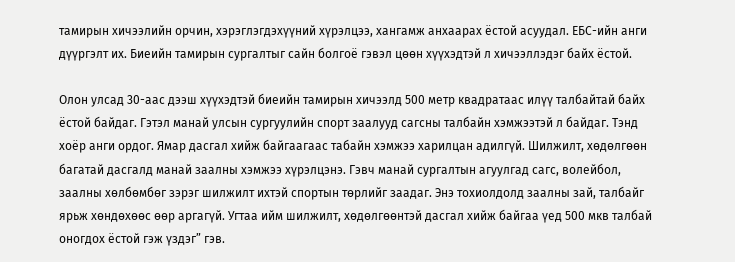тамирын хичээлийн орчин, хэрэглэгдэхүүний хүрэлцээ, хангамж анхаарах ёстой асуудал. ЕБС-ийн анги дүүргэлт их. Биеийн тамирын сургалтыг сайн болгоё гэвэл цөөн хүүхэдтэй л хичээллэдэг байх ёстой.

Олон улсад 30-аас дээш хүүхэдтэй биеийн тамирын хичээлд 500 метр квадратаас илүү талбайтай байх ёстой байдаг. Гэтэл манай улсын сургуулийн спорт заалууд сагсны талбайн хэмжээтэй л байдаг. Тэнд хоёр анги ордог. Ямар дасгал хийж байгаагаас табайн хэмжээ харилцан адилгүй. Шилжилт, хөдөлгөөн багатай дасгалд манай заалны хэмжээ хүрэлцэнэ. Гэвч манай сургалтын агуулгад сагс, волейбол, заалны хөлбөмбөг зэрэг шилжилт ихтэй спортын төрлийг заадаг. Энэ тохиолдолд заалны зай, талбайг ярьж хөндөхөөс өөр аргагүй. Угтаа ийм шилжилт, хөдөлгөөнтэй дасгал хийж байгаа үед 500 мкв талбай оногдох ёстой гэж үздэг” гэв.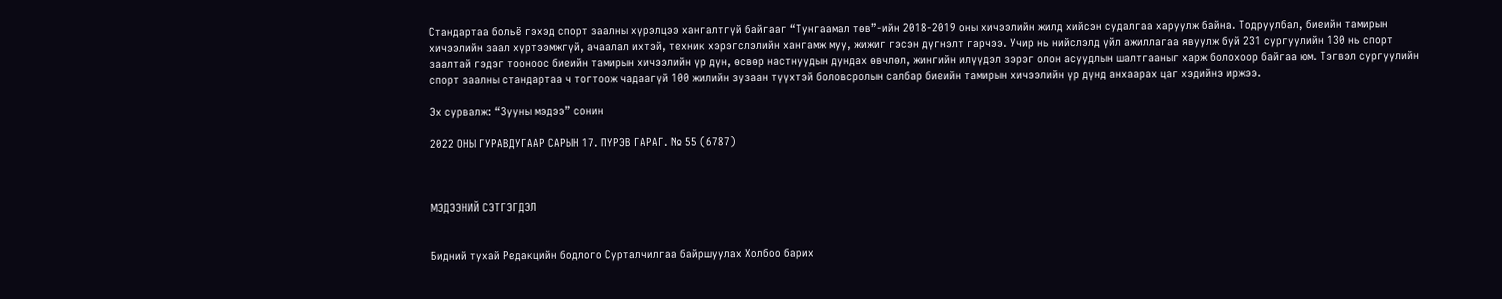Стандартаа больё гэхэд спорт заалны хүрэлцээ хангалтгүй байгааг “Тунгаамал төв”-ийн 2018-2019 оны хичээлийн жилд хийсэн судалгаа харуулж байна. Тодруулбал, биеийн тамирын хичээлийн заал хүртээмжгүй, ачаалал ихтэй, техник хэрэгслэлийн хангамж муу, жижиг гэсэн дүгнэлт гарчээ. Учир нь нийслэлд үйл ажиллагаа явуулж буй 231 сургуулийн 130 нь спорт заалтай гэдэг тооноос биеийн тамирын хичээлийн үр дүн, өсвөр настнуудын дундах өвчлөл, жингийн илүүдэл зэрэг олон асуудлын шалтгааныг харж болохоор байгаа юм. Тэгвэл сургуулийн спорт заалны стандартаа ч тогтоож чадаагүй 100 жилийн зузаан түүхтэй боловсролын салбар биеийн тамирын хичээлийн үр дүнд анхаарах цаг хэдийнэ иржээ.

Эх сурвалж: “Зууны мэдээ” сонин

2022 ОНЫ ГУРАВДУГААР САРЫН 17. ПҮРЭВ ГАРАГ. № 55 (6787)



МЭДЭЭНИЙ СЭТГЭГДЭЛ


Бидний тухай Редакцийн бодлого Сурталчилгаа байршуулах Холбоо барих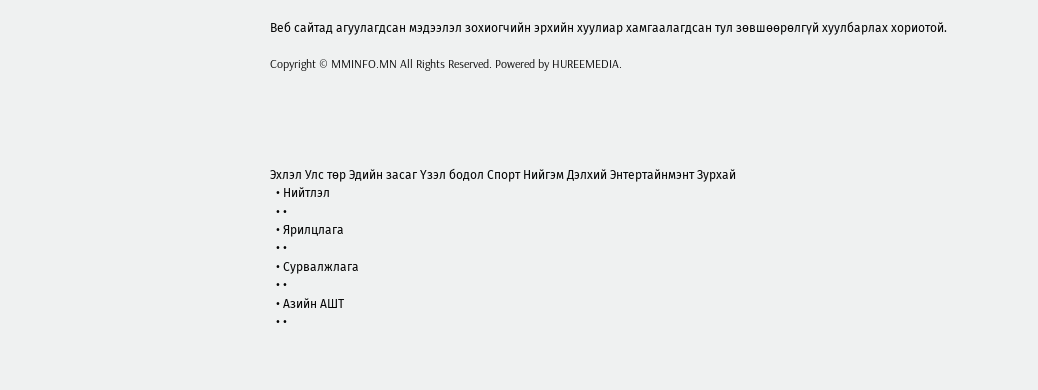Веб сайтад агуулагдсан мэдээлэл зохиогчийн эрхийн хуулиар хамгаалагдсан тул зөвшөөрөлгүй хуулбарлах хориотой.

Copyright © MMINFO.MN All Rights Reserved. Powered by HUREEMEDIA.





Эхлэл Улс төр Эдийн засаг Үзэл бодол Спорт Нийгэм Дэлхий Энтертайнмэнт Зурхай
  • Нийтлэл
  • •
  • Ярилцлага
  • •
  • Сурвалжлага
  • •
  • Азийн АШТ
  • •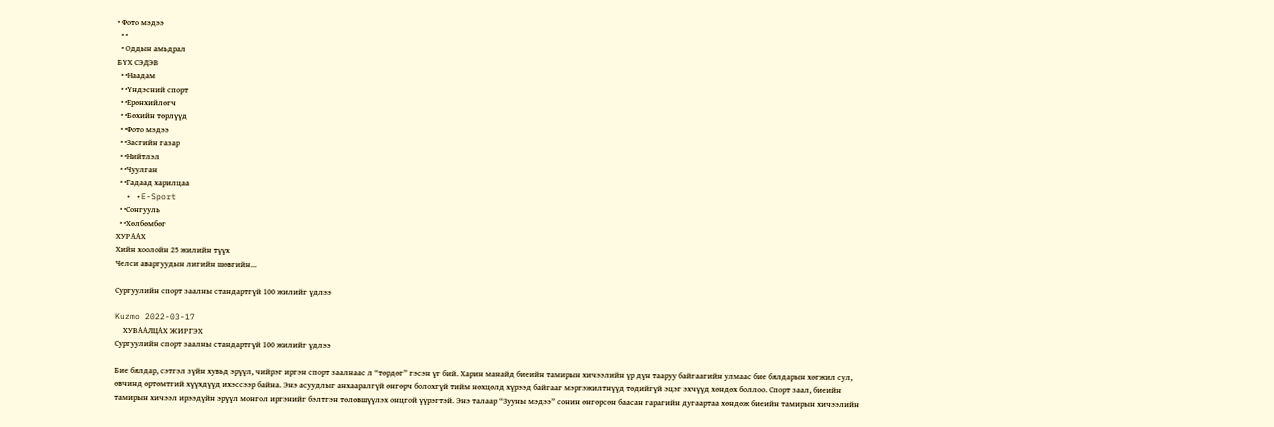• Фото мэдээ
  • •
  • Оддын амьдрал
БҮХ СЭДЭВ
  • •Наадам
  • •Үндэсний спорт
  • •Ерөнхийлөгч
  • •Бөхийн төрлүүд
  • •Фото мэдээ
  • •Засгийн газар
  • •Нийтлэл
  • •Чуулган
  • •Гадаад харилцаа
  • •E-Sport
  • •Сонгууль
  • •Хөлбөмбөг
ХУРААХ
Хийн хоолойн 25 жилийн түүх
Челси аваргуудын лигийн шөвгийн...

Сургуулийн спорт заалны стандартгүй 100 жилийг үдлээ

Kuzmo 2022-03-17
    ХУВААЛЦАХ ЖИРГЭХ
Сургуулийн спорт заалны стандартгүй 100 жилийг үдлээ

Бие бялдар, сэтгэл зүйн хувьд эрүүл, чийрэг иргэн спорт заалнаас л “төрдөг” гэсэн үг бий. Харин манайд биеийн тамирын хичээлийн үр дүн тааруу байгаагийн улмаас бие бялдарын хөгжил сул, өвчинд өртөмтгий хүүхдүүд ихэссээр байна. Энэ асуудлыг анхааралгүй өнгөрч болохгүй тийм нөхцөлд хүрээд байгааг мэргэжилтнүүд төдийгүй эцэг эхчүүд хөндөх боллоо. Спорт заал, биеийн тамирын хичээл ирээдүйн эрүүл монгол иргэнийг бэлтгэн төлөвшүүлэх онцгой үүрэгтэй. Энэ талаар “Зууны мэдээ” сонин өнгөрсөн баасан гарагийн дугаартаа хөндөж биеийн тамирын хичээлийн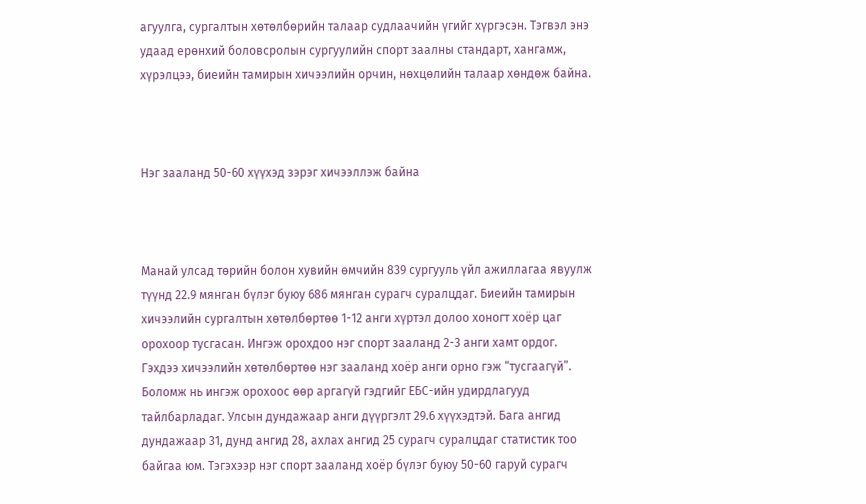агуулга, сургалтын хөтөлбөрийн талаар судлаачийн үгийг хүргэсэн. Тэгвэл энэ удаад ерөнхий боловсролын сургуулийн спорт заалны стандарт, хангамж, хүрэлцээ, биеийн тамирын хичээлийн орчин, нөхцөлийн талаар хөндөж байна.



Нэг зааланд 50-60 хүүхэд зэрэг хичээллэж байна



Манай улсад төрийн болон хувийн өмчийн 839 сургууль үйл ажиллагаа явуулж түүнд 22.9 мянган бүлэг буюу 686 мянган сурагч суралцдаг. Биеийн тамирын хичээлийн сургалтын хөтөлбөртөө 1-12 анги хүртэл долоо хоногт хоёр цаг орохоор тусгасан. Ингэж орохдоо нэг спорт зааланд 2-3 анги хамт ордог. Гэхдээ хичээлийн хөтөлбөртөө нэг зааланд хоёр анги орно гэж “тусгаагүй”. Боломж нь ингэж орохоос өөр аргагүй гэдгийг ЕБС-ийн удирдлагууд тайлбарладаг. Улсын дундажаар анги дүүргэлт 29.6 хүүхэдтэй. Бага ангид дундажаар 31, дунд ангид 28, ахлах ангид 25 сурагч суралцдаг статистик тоо байгаа юм. Тэгэхээр нэг спорт зааланд хоёр бүлэг буюу 50-60 гаруй сурагч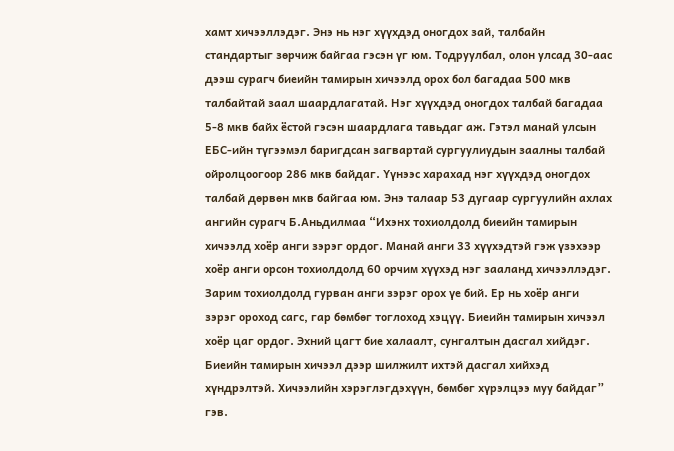хамт хичээллэдэг. Энэ нь нэг хүүхдэд оногдох зай, талбайн стандартыг зөрчиж байгаа гэсэн үг юм. Тодруулбал, олон улсад 30-аас дээш сурагч биеийн тамирын хичээлд орох бол багадаа 500 мкв талбайтай заал шаардлагатай. Нэг хүүхдэд оногдох талбай багадаа 5-8 мкв байх ёстой гэсэн шаардлага тавьдаг аж. Гэтэл манай улсын ЕБС-ийн түгээмэл баригдсан загвартай сургуулиудын заалны талбай ойролцоогоор 286 мкв байдаг. Үүнээс харахад нэг хүүхдэд оногдох талбай дөрвөн мкв байгаа юм. Энэ талаар 53 дугаар сургуулийн ахлах ангийн сурагч Б.Аньдилмаа “Ихэнх тохиолдолд биеийн тамирын хичээлд хоёр анги зэрэг ордог. Манай анги 33 хүүхэдтэй гэж үзэхээр хоёр анги орсон тохиолдолд 60 орчим хүүхэд нэг зааланд хичээллэдэг. Зарим тохиолдолд гурван анги зэрэг орох үе бий. Ер нь хоёр анги зэрэг ороход сагс, гар бөмбөг тоглоход хэцүү. Биеийн тамирын хичээл хоёр цаг ордог. Эхний цагт бие халаалт, сунгалтын дасгал хийдэг. Биеийн тамирын хичээл дээр шилжилт ихтэй дасгал хийхэд хүндрэлтэй. Хичээлийн хэрэглэгдэхүүн, бөмбөг хүрэлцээ муу байдаг” гэв.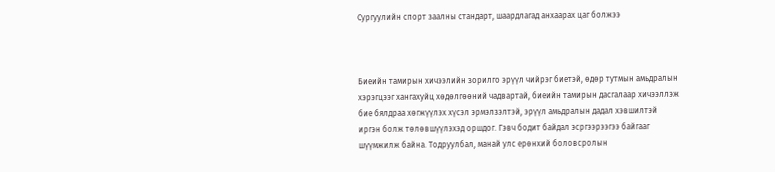Сургуулийн спорт заалны стандарт, шаардлагад анхаарах цаг болжээ



Биеийн тамирын хичээлийн зорилго эрүүл чийрэг биетэй, өдөр тутмын амьдралын хэрэгцээг хангахуйц хөдөлгөөний чадвартай, биеийн тамирын дасгалаар хичээллэж бие бялдраа хөгжүүлэх хүсэл эрмэлзэлтэй, эрүүл амьдралын дадал хэвшилтэй иргэн болж төлөвшүүлэхэд оршдог. Гэвч бодит байдал эсргээрээгээ байгааг шүүмжилж байна. Тодруулбал, манай улс ерөнхий боловсролын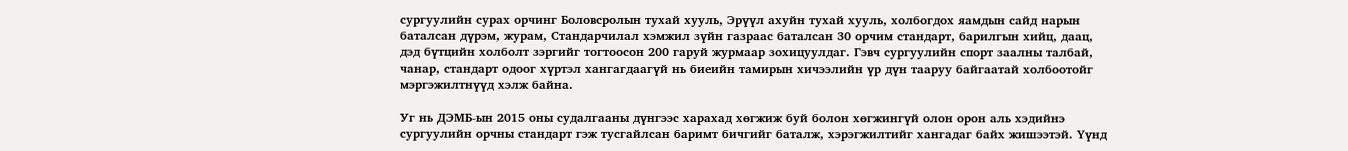сургуулийн сурах орчинг Боловсролын тухай хууль, Эрүүл ахуйн тухай хууль, холбогдох яамдын сайд нарын баталсан дүрэм, журам, Стандарчилал хэмжил зүйн газраас баталсан 30 орчим стандарт, барилгын хийц, даац, дэд бүтцийн холболт зэргийг тогтоосон 200 гаруй журмаар зохицуулдаг. Гэвч сургуулийн спорт заалны талбай, чанар, стандарт одоог хүртэл хангагдаагүй нь биеийн тамирын хичээлийн үр дүн тааруу байгаатай холбоотойг мэргэжилтнүүд хэлж байна.

Уг нь ДЭМБ-ын 2015 оны судалгааны дүнгээс харахад хөгжиж буй болон хөгжингүй олон орон аль хэдийнэ сургуулийн орчны стандарт гэж тусгайлсан баримт бичгийг баталж, хэрэгжилтийг хангадаг байх жишээтэй. Үүнд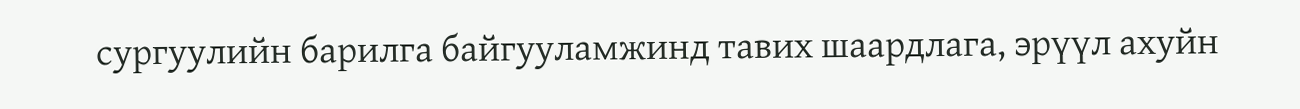сургуулийн барилга байгууламжинд тавих шаардлага, эрүүл ахуйн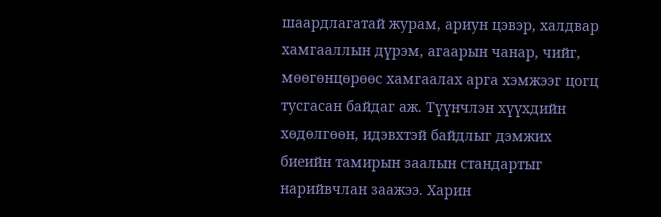шаардлагатай журам, ариун цэвэр, халдвар хамгааллын дүрэм, агаарын чанар, чийг, мөөгөнцөрөөс хамгаалах арга хэмжээг цогц тусгасан байдаг аж. Түүнчлэн хүүхдийн хөдөлгөөн, идэвхтэй байдлыг дэмжих биеийн тамирын заалын стандартыг нарийвчлан заажээ. Харин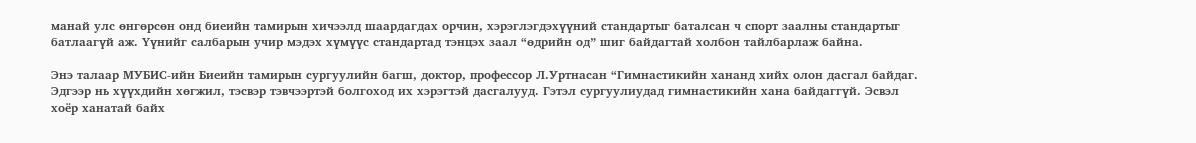манай улс өнгөрсөн онд биеийн тамирын хичээлд шаардагдах орчин, хэрэглэгдэхүүний стандартыг баталсан ч спорт заалны стандартыг батлаагүй аж. Үүнийг салбарын учир мэдэх хүмүүс стандартад тэнцэх заал “өдрийн од” шиг байдагтай холбон тайлбарлаж байна.

Энэ талаар МУБИС-ийн Биеийн тамирын сургуулийн багш, доктор, профессор Л.Уртнасан “Гимнастикийн хананд хийх олон дасгал байдаг. Эдгээр нь хүүхдийн хөгжил, тэсвэр тэвчээртэй болгоход их хэрэгтэй дасгалууд. Гэтэл сургуулиудад гимнастикийн хана байдаггүй. Эсвэл хоёр ханатай байх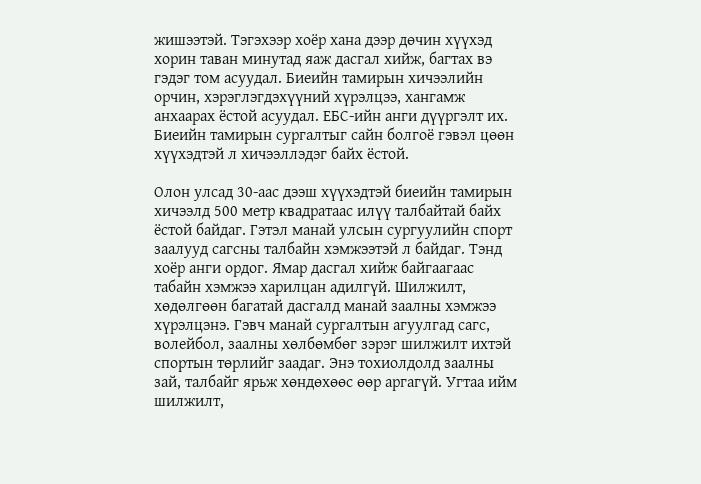жишээтэй. Тэгэхээр хоёр хана дээр дөчин хүүхэд хорин таван минутад яаж дасгал хийж, багтах вэ гэдэг том асуудал. Биеийн тамирын хичээлийн орчин, хэрэглэгдэхүүний хүрэлцээ, хангамж анхаарах ёстой асуудал. ЕБС-ийн анги дүүргэлт их. Биеийн тамирын сургалтыг сайн болгоё гэвэл цөөн хүүхэдтэй л хичээллэдэг байх ёстой.

Олон улсад 30-аас дээш хүүхэдтэй биеийн тамирын хичээлд 500 метр квадратаас илүү талбайтай байх ёстой байдаг. Гэтэл манай улсын сургуулийн спорт заалууд сагсны талбайн хэмжээтэй л байдаг. Тэнд хоёр анги ордог. Ямар дасгал хийж байгаагаас табайн хэмжээ харилцан адилгүй. Шилжилт, хөдөлгөөн багатай дасгалд манай заалны хэмжээ хүрэлцэнэ. Гэвч манай сургалтын агуулгад сагс, волейбол, заалны хөлбөмбөг зэрэг шилжилт ихтэй спортын төрлийг заадаг. Энэ тохиолдолд заалны зай, талбайг ярьж хөндөхөөс өөр аргагүй. Угтаа ийм шилжилт,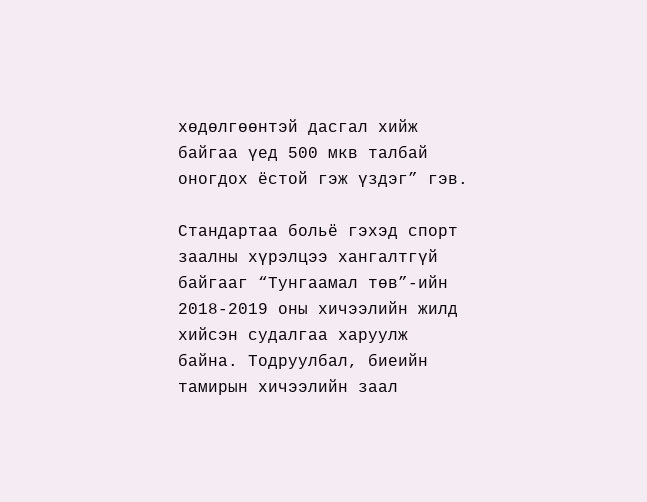хөдөлгөөнтэй дасгал хийж байгаа үед 500 мкв талбай оногдох ёстой гэж үздэг” гэв.

Стандартаа больё гэхэд спорт заалны хүрэлцээ хангалтгүй байгааг “Тунгаамал төв”-ийн 2018-2019 оны хичээлийн жилд хийсэн судалгаа харуулж байна. Тодруулбал, биеийн тамирын хичээлийн заал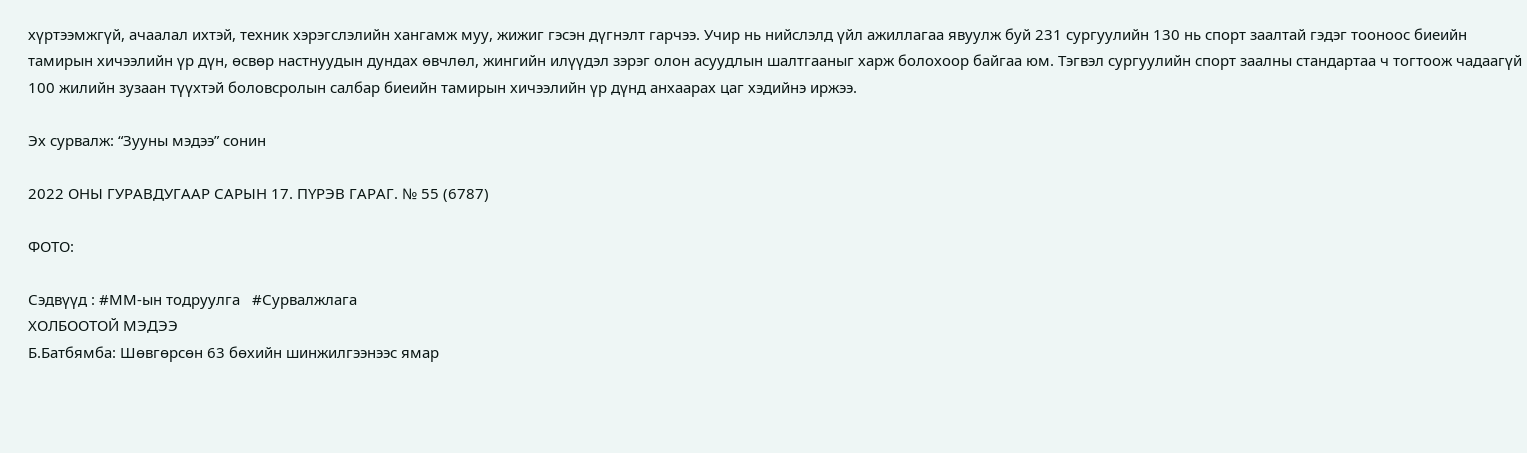хүртээмжгүй, ачаалал ихтэй, техник хэрэгслэлийн хангамж муу, жижиг гэсэн дүгнэлт гарчээ. Учир нь нийслэлд үйл ажиллагаа явуулж буй 231 сургуулийн 130 нь спорт заалтай гэдэг тооноос биеийн тамирын хичээлийн үр дүн, өсвөр настнуудын дундах өвчлөл, жингийн илүүдэл зэрэг олон асуудлын шалтгааныг харж болохоор байгаа юм. Тэгвэл сургуулийн спорт заалны стандартаа ч тогтоож чадаагүй 100 жилийн зузаан түүхтэй боловсролын салбар биеийн тамирын хичээлийн үр дүнд анхаарах цаг хэдийнэ иржээ.

Эх сурвалж: “Зууны мэдээ” сонин

2022 ОНЫ ГУРАВДУГААР САРЫН 17. ПҮРЭВ ГАРАГ. № 55 (6787)

ФОТО:

Сэдвүүд : #ММ-ын тодруулга   #Сурвалжлага
ХОЛБООТОЙ МЭДЭЭ
Б.Батбямба: Шөвгөрсөн 63 бөхийн шинжилгээнээс ямар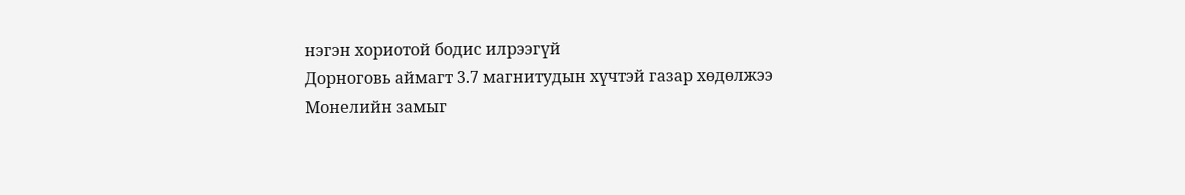нэгэн хориотой бодис илрээгүй
Дорноговь аймагт 3.7 магнитудын хүчтэй газар хөдөлжээ
Монелийн замыг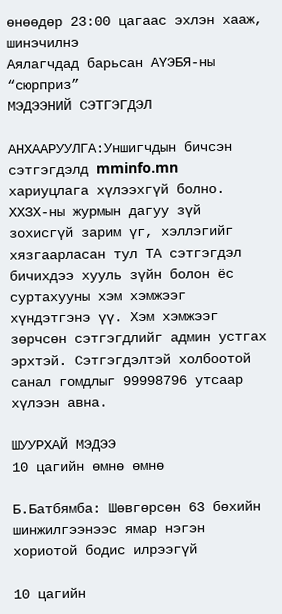өнөөдөр 23:00 цагаас эхлэн хааж, шинэчилнэ
Аялагчдад барьсан АҮЭБЯ-ны “сюрприз”
МЭДЭЭНИЙ СЭТГЭГДЭЛ

АНХААРУУЛГА:Уншигчдын бичсэн сэтгэгдэлд mminfo.mn хариуцлага хүлээхгүй болно. ХХЗХ-ны журмын дагуу зүй зохисгүй зарим үг, хэллэгийг хязгаарласан тул ТА сэтгэгдэл бичихдээ хууль зүйн болон ёс суртахууны хэм хэмжээг хүндэтгэнэ үү. Хэм хэмжээг зөрчсөн сэтгэгдлийг админ устгах эрхтэй. Сэтгэгдэлтэй холбоотой санал гомдлыг 99998796 утсаар хүлээн авна.

ШУУРХАЙ МЭДЭЭ
10 цагийн өмнө өмнө

Б.Батбямба: Шөвгөрсөн 63 бөхийн шинжилгээнээс ямар нэгэн хориотой бодис илрээгүй

10 цагийн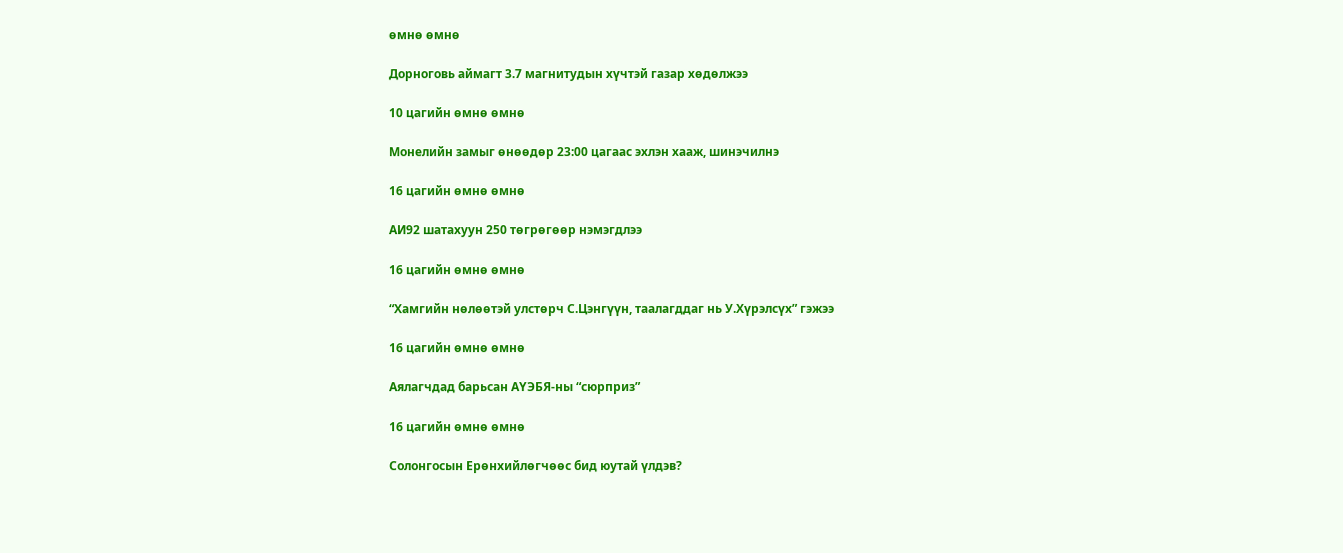өмнө өмнө

Дорноговь аймагт 3.7 магнитудын хүчтэй газар хөдөлжээ

10 цагийн өмнө өмнө

Монелийн замыг өнөөдөр 23:00 цагаас эхлэн хааж, шинэчилнэ

16 цагийн өмнө өмнө

АИ92 шатахуун 250 төгрөгөөр нэмэгдлээ

16 цагийн өмнө өмнө

“Хамгийн нөлөөтэй улстөрч С.Цэнгүүн, таалагддаг нь У.Хүрэлсүх” гэжээ

16 цагийн өмнө өмнө

Аялагчдад барьсан АҮЭБЯ-ны “сюрприз”

16 цагийн өмнө өмнө

Солонгосын Ерөнхийлөгчөөс бид юутай үлдэв?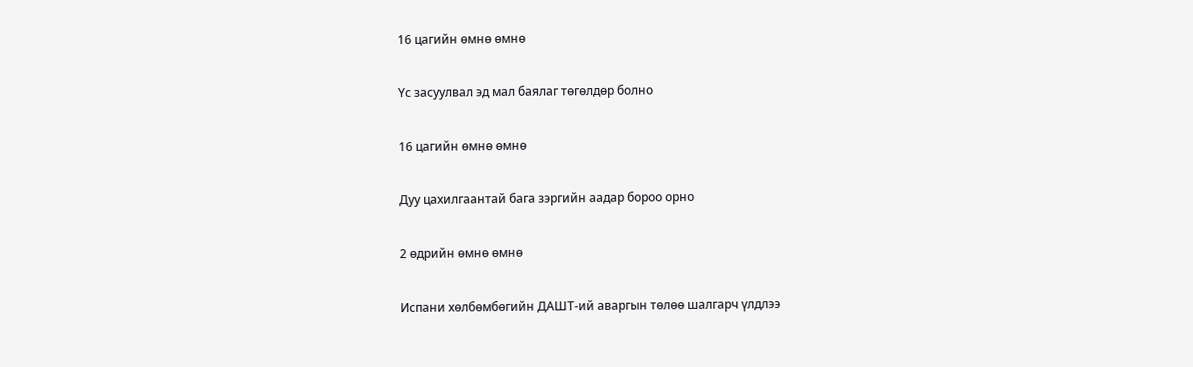16 цагийн өмнө өмнө

Үс засуулвал эд мал баялаг төгөлдөр болно

16 цагийн өмнө өмнө

Дуу цахилгаантай бага зэргийн аадар бороо орно

2 өдрийн өмнө өмнө

Испани хөлбөмбөгийн ДАШТ-ий аваргын төлөө шалгарч үлдлээ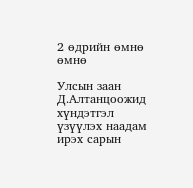2 өдрийн өмнө өмнө

Улсын заан Д.Алтанцоожид хүндэтгэл үзүүлэх наадам ирэх сарын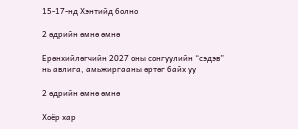15-17-нд Хэнтийд болно

2 өдрийн өмнө өмнө

Ерөнхийлөгчийн 2027 оны сонгуулийн “сэдэв” нь авлига, амьжиргааны өртөг байх уу

2 өдрийн өмнө өмнө

Хоёр хар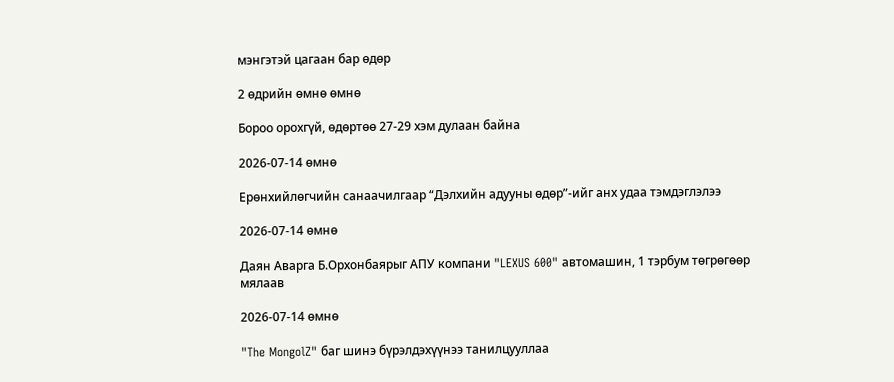мэнгэтэй цагаан бар өдөр

2 өдрийн өмнө өмнө

Бороо орохгүй, өдөртөө 27-29 хэм дулаан байна

2026-07-14 өмнө

Ерөнхийлөгчийн санаачилгаар “Дэлхийн адууны өдөр”-ийг анх удаа тэмдэглэлээ

2026-07-14 өмнө

Даян Аварга Б.Орхонбаярыг АПУ компани "LEXUS 600" автомашин, 1 тэрбум төгрөгөөр мялаав

2026-07-14 өмнө

"The MongolZ" баг шинэ бүрэлдэхүүнээ танилцууллаа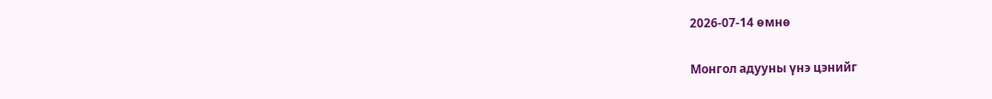2026-07-14 өмнө

Монгол адууны үнэ цэнийг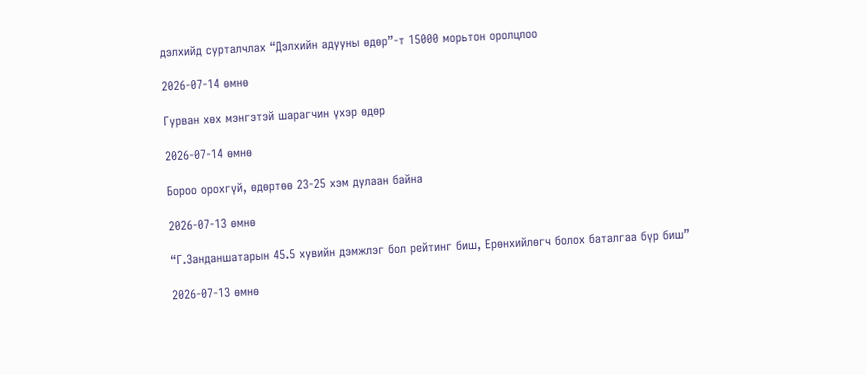дэлхийд сурталчлах “Дэлхийн адууны өдөр”-т 15000 морьтон оролцлоо

2026-07-14 өмнө

Гурван хөх мэнгэтэй шарагчин үхэр өдөр

2026-07-14 өмнө

Бороо орохгүй, өдөртөө 23-25 хэм дулаан байна

2026-07-13 өмнө

“Г.Занданшатарын 45.5 хувийн дэмжлэг бол рейтинг биш, Ерөнхийлөгч болох баталгаа бүр биш”

2026-07-13 өмнө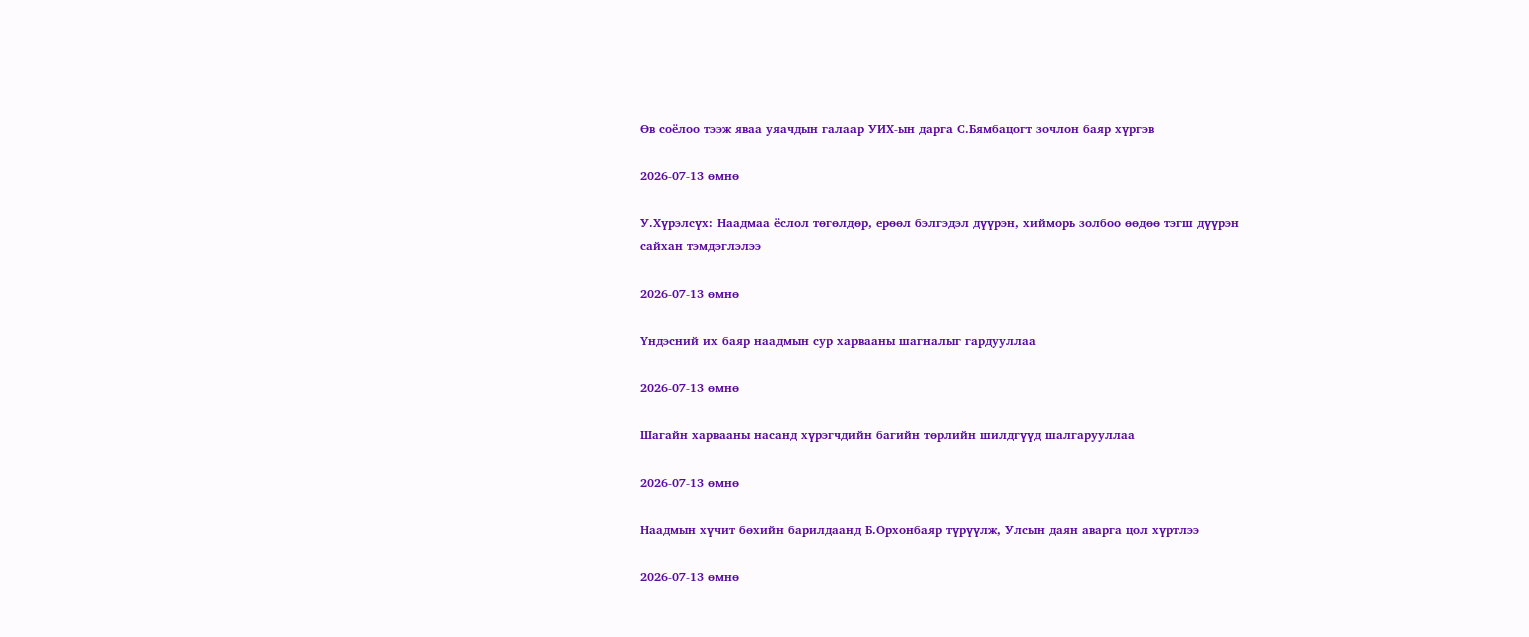Өв соёлоо тээж яваа уяачдын галаар УИХ-ын дарга С.Бямбацогт зочлон баяр хүргэв

2026-07-13 өмнө

У.Хүрэлсүх: Наадмаа ёслол төгөлдөр, ерөөл бэлгэдэл дүүрэн, хийморь золбоо өөдөө тэгш дүүрэн сайхан тэмдэглэлээ

2026-07-13 өмнө

Үндэсний их баяр наадмын сур харвааны шагналыг гардууллаа

2026-07-13 өмнө

Шагайн харвааны насанд хүрэгчдийн багийн төрлийн шилдгүүд шалгарууллаа

2026-07-13 өмнө

Наадмын хүчит бөхийн барилдаанд Б.Орхонбаяр түрүүлж, Улсын даян аварга цол хүртлээ

2026-07-13 өмнө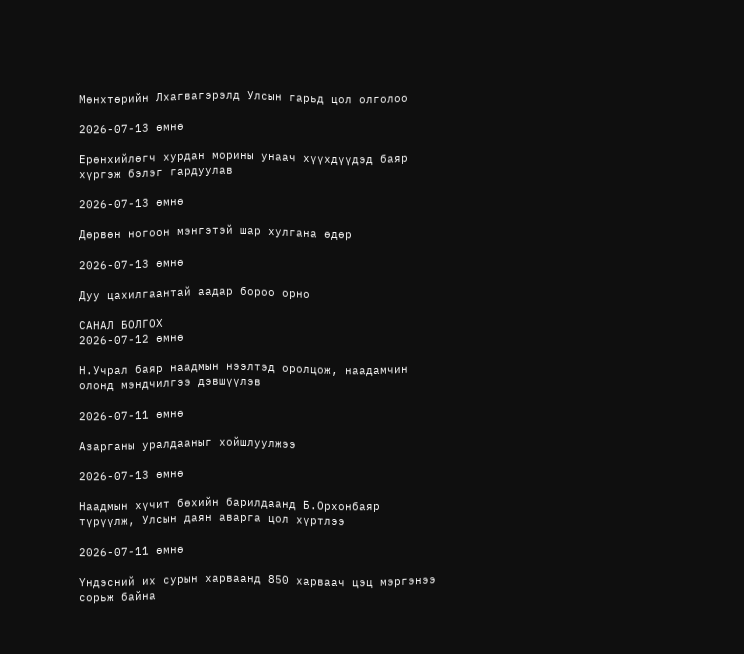Мөнхтөрийн Лхагвагэрэлд Улсын гарьд цол олголоо

2026-07-13 өмнө

Ерөнхийлөгч хурдан морины унаач хүүхдүүдэд баяр хүргэж бэлэг гардуулав

2026-07-13 өмнө

Дөрвөн ногоон мэнгэтэй шар хулгана өдөр

2026-07-13 өмнө

Дуу цахилгаантай аадар бороо орно

САНАЛ БОЛГОХ
2026-07-12 өмнө

Н.Учрал баяр наадмын нээлтэд оролцож, наадамчин олонд мэндчилгээ дэвшүүлэв

2026-07-11 өмнө

Азарганы уралдааныг хойшлуулжээ

2026-07-13 өмнө

Наадмын хүчит бөхийн барилдаанд Б.Орхонбаяр түрүүлж, Улсын даян аварга цол хүртлээ

2026-07-11 өмнө

Үндэсний их сурын харваанд 850 харваач цэц мэргэнээ сорьж байна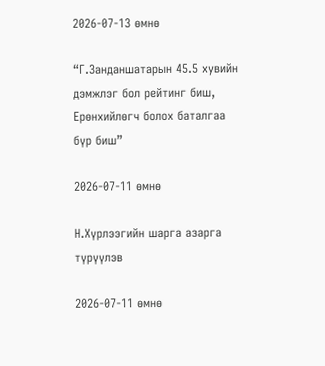2026-07-13 өмнө

“Г.Занданшатарын 45.5 хувийн дэмжлэг бол рейтинг биш, Ерөнхийлөгч болох баталгаа бүр биш”

2026-07-11 өмнө

Н.Хүрлээгийн шарга азарга түрүүлэв

2026-07-11 өмнө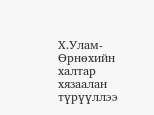Х.Улам-Өрнөхийн халтар хязаалан түрүүллээ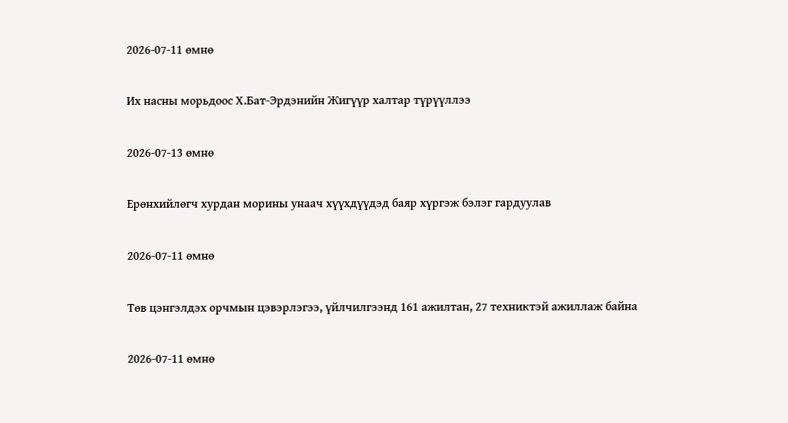2026-07-11 өмнө

Их насны морьдоос Х.Бат-Эрдэнийн Жигүүр халтар түрүүллээ

2026-07-13 өмнө

Ерөнхийлөгч хурдан морины унаач хүүхдүүдэд баяр хүргэж бэлэг гардуулав

2026-07-11 өмнө

Төв цэнгэлдэх орчмын цэвэрлэгээ, үйлчилгээнд 161 ажилтан, 27 техниктэй ажиллаж байна

2026-07-11 өмнө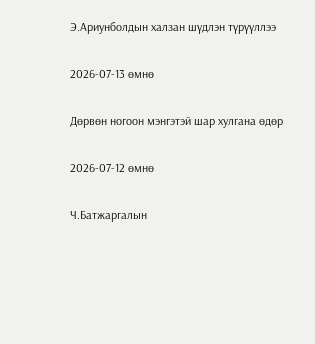Э.Ариунболдын халзан шүдлэн түрүүллээ

2026-07-13 өмнө

Дөрвөн ногоон мэнгэтэй шар хулгана өдөр

2026-07-12 өмнө

Ч.Батжаргалын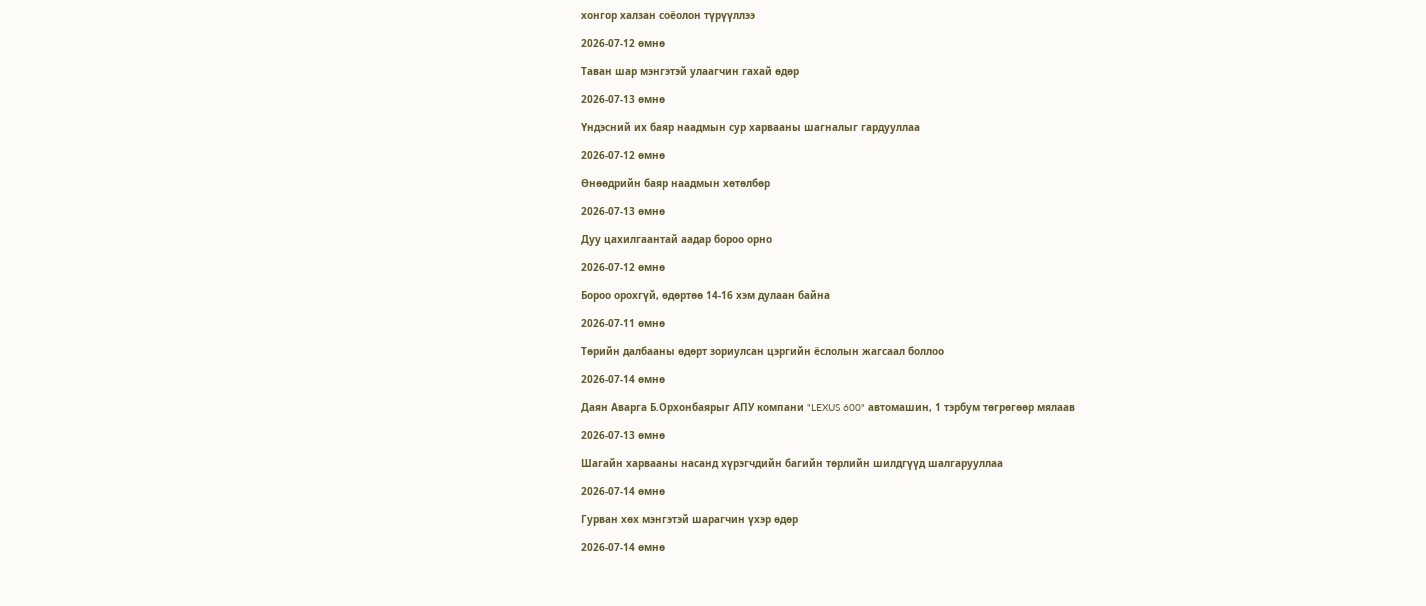хонгор халзан соёолон түрүүллээ

2026-07-12 өмнө

Таван шар мэнгэтэй улаагчин гахай өдөр

2026-07-13 өмнө

Үндэсний их баяр наадмын сур харвааны шагналыг гардууллаа

2026-07-12 өмнө

Өнөөдрийн баяр наадмын хөтөлбөр

2026-07-13 өмнө

Дуу цахилгаантай аадар бороо орно

2026-07-12 өмнө

Бороо орохгүй, өдөртөө 14-16 хэм дулаан байна

2026-07-11 өмнө

Төрийн далбааны өдөрт зориулсан цэргийн ёслолын жагсаал боллоо

2026-07-14 өмнө

Даян Аварга Б.Орхонбаярыг АПУ компани "LEXUS 600" автомашин, 1 тэрбум төгрөгөөр мялаав

2026-07-13 өмнө

Шагайн харвааны насанд хүрэгчдийн багийн төрлийн шилдгүүд шалгарууллаа

2026-07-14 өмнө

Гурван хөх мэнгэтэй шарагчин үхэр өдөр

2026-07-14 өмнө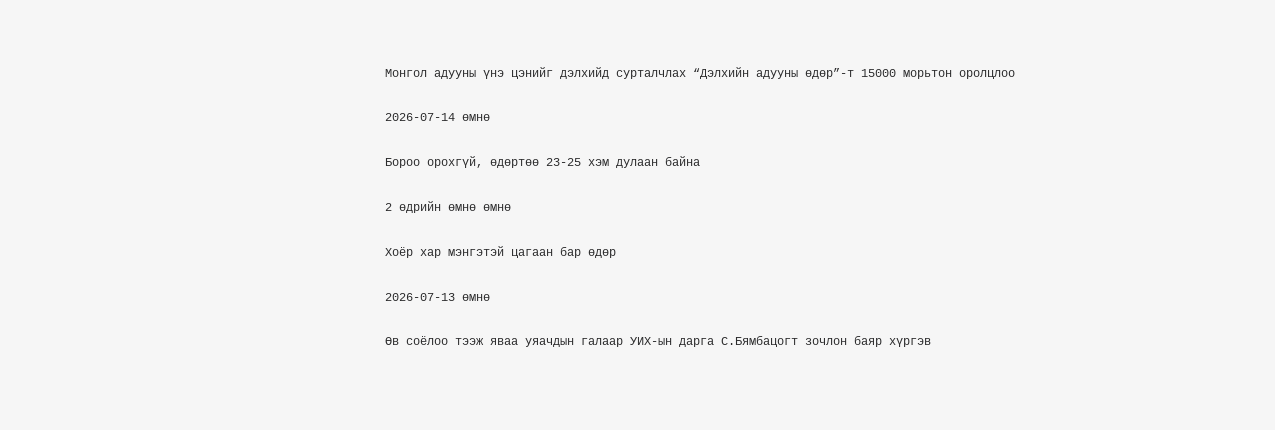Монгол адууны үнэ цэнийг дэлхийд сурталчлах “Дэлхийн адууны өдөр”-т 15000 морьтон оролцлоо

2026-07-14 өмнө

Бороо орохгүй, өдөртөө 23-25 хэм дулаан байна

2 өдрийн өмнө өмнө

Хоёр хар мэнгэтэй цагаан бар өдөр

2026-07-13 өмнө

Өв соёлоо тээж яваа уяачдын галаар УИХ-ын дарга С.Бямбацогт зочлон баяр хүргэв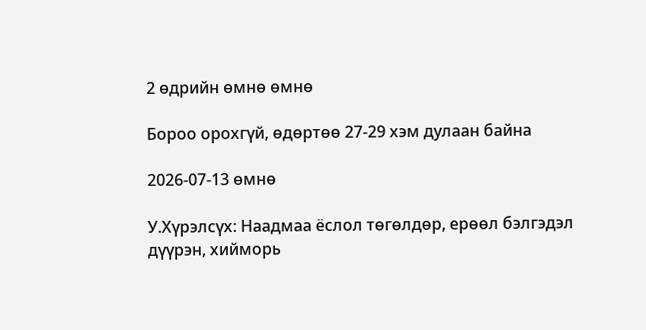2 өдрийн өмнө өмнө

Бороо орохгүй, өдөртөө 27-29 хэм дулаан байна

2026-07-13 өмнө

У.Хүрэлсүх: Наадмаа ёслол төгөлдөр, ерөөл бэлгэдэл дүүрэн, хийморь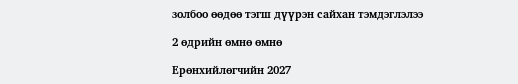золбоо өөдөө тэгш дүүрэн сайхан тэмдэглэлээ

2 өдрийн өмнө өмнө

Ерөнхийлөгчийн 2027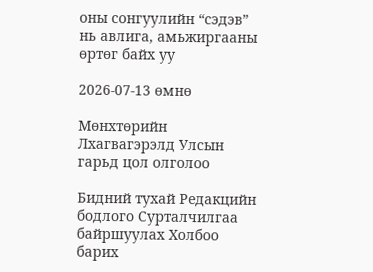оны сонгуулийн “сэдэв” нь авлига, амьжиргааны өртөг байх уу

2026-07-13 өмнө

Мөнхтөрийн Лхагвагэрэлд Улсын гарьд цол олголоо

Бидний тухай Редакцийн бодлого Сурталчилгаа байршуулах Холбоо барих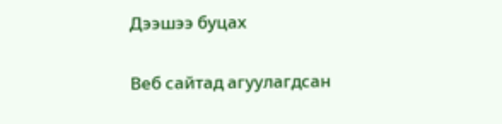Дээшээ буцах


Веб сайтад агуулагдсан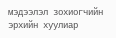мэдээлэл зохиогчийн эрхийн хуулиар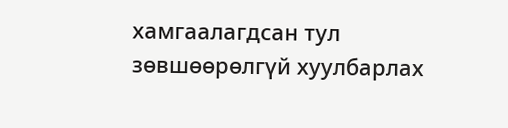хамгаалагдсан тул зөвшөөрөлгүй хуулбарлах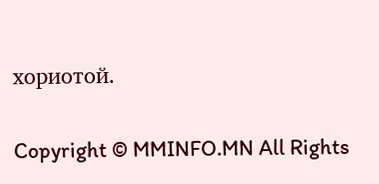хориотой.

Copyright © MMINFO.MN All Rights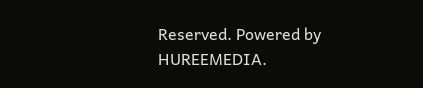Reserved. Powered by HUREEMEDIA.